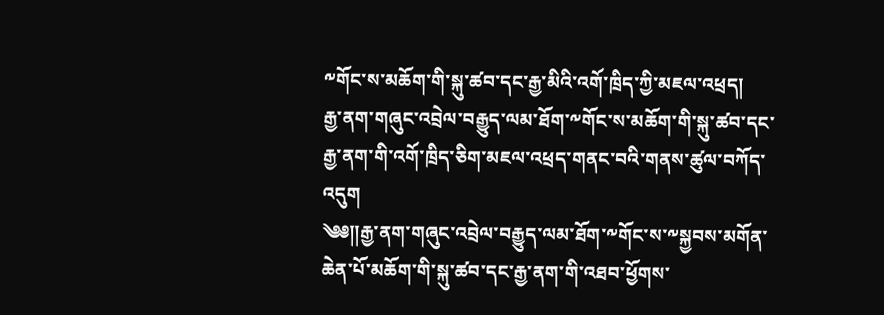༸གོང་ས་མཆོག་གི་སྐུ་ཚབ་དང་རྒྱ་མིའི་འགོ་ཁྲིད་ཀྱི་མཇལ་འཕྲད།
རྒྱ་ནག་གཞུང་འབྲེལ་བརྒྱུད་ལམ་ཐོག་༸གོང་ས་མཆོག་གི་སྐུ་ཚབ་དང་རྒྱ་ནག་གི་འགོ་ཁྲིད་ཅིག་མཇལ་འཕྲད་གནང་བའི་གནས་ཚུལ་བཀོད་འདུག
༄༅༎རྒྱ་ནག་གཞུང་འབྲེལ་བརྒྱུད་ལམ་ཐོག་༸གོང་ས་༸སྐྱབས་མགོན་ཆེན་པོ་མཆོག་གི་སྐུ་ཚབ་དང་རྒྱ་ནག་གི་འཐབ་ཕྱོགས་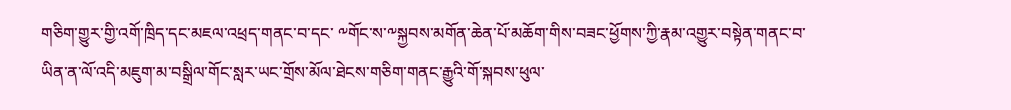གཅིག་གྱུར་གྱི་འགོ་ཁྲིད་དང་མཇལ་འཕྲད་གནང་བ་དང་ ༸གོང་ས་༸སྐྱབས་མགོན་ཆེན་པོ་མཆོག་གིས་བཟང་ཕྱོགས་ཀྱི་རྣམ་འགྱུར་བསྟེན་གནང་བ་ཡིན་ན་ལོ་འདི་མཇུག་མ་བསྒྲིལ་གོང་སླར་ཡང་གྲོས་མོལ་ཐེངས་གཅིག་གནང་རྒྱུའི་གོ་སྐབས་ཕུལ་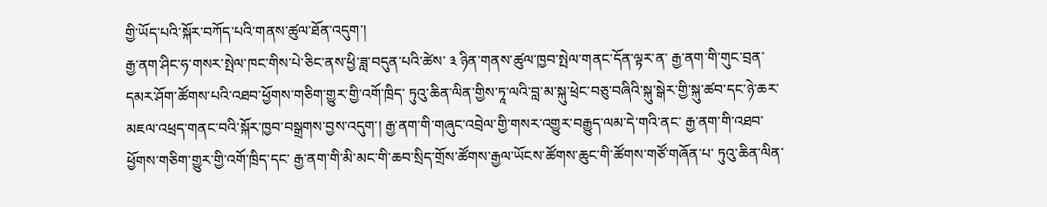གྱི་ཡོད་པའི་སྐོར་བཀོད་པའི་གནས་ཚུལ་ཐོན་འདུག་།
རྒྱ་ནག་ཤིང་ཧ་གསར་སྤེལ་ཁང་གིས་པེ་ཅིང་ནས་ཕྱི་ཟླ་བདུན་པའི་ཚེས་ ༣ ཉིན་གནས་ཚུལ་ཁྱབ་སྤེལ་གནང་དོན་ལྟར་ན་ རྒྱ་ནག་གི་གུང་བྲན་དམར་ཤོག་ཚོགས་པའི་འཐབ་ཕྱོགས་གཅིག་གྱུར་གྱི་འགོ་ཁྲིད་ ཏུའུ་ཆིན་ལིན་གྱིས་ཏཱ་ལའི་བླ་མ་སྐུ་ཕྲེང་བཅུ་བཞིའི་སྐུ་སྒེར་གྱི་སྐུ་ཚབ་དང་ཉེ་ཆར་མཇལ་འཕྲད་གནང་བའི་སྐོར་ཁྱབ་བསྒྲགས་བྱས་འདུག་། རྒྱ་ནག་གི་གཞུང་འབྲེལ་གྱི་གསར་འགྱུར་བརྒྱུད་ལམ་དེ་གའི་ནང་ རྒྱ་ནག་གི་འཐབ་ཕྱོགས་གཅིག་གྱུར་གྱི་འགོ་ཁྲིད་དང་ རྒྱ་ནག་གི་མི་མང་གི་ཆབ་སྲིད་གྲོས་ཚོགས་རྒྱལ་ཡོངས་ཚོགས་ཆུང་གི་ཚོགས་གཙོ་གཞོན་པ་ ཏུའུ་ཆིན་ལིན་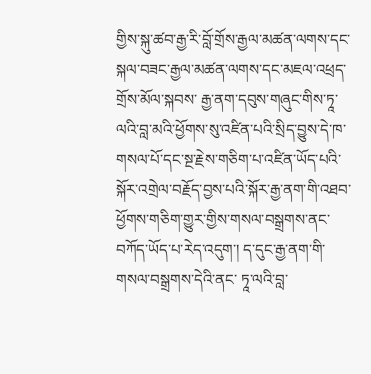གྱིས་སྐུ་ཚབ་རྒྱ་རི་བློ་གྲོས་རྒྱལ་མཚན་ལགས་དང་ སྐལ་བཟང་རྒྱལ་མཚན་ལགས་དང་མཇལ་འཕྲད་གྲོས་མོལ་སྐབས་ རྒྱ་ནག་དབུས་གཞུང་གིས་ཏཱ་ལའི་བླ་མའི་ཕྱོགས་སུ་འཛིན་པའི་སྲིད་བྱུས་དེ་ཁ་གསལ་པོ་དང་སྔ་རྗེས་གཅིག་པ་འཛིན་ཡོད་པའི་སྐོར་འགྲེལ་བརྗོད་བྱས་པའི་སྐོར་རྒྱ་ནག་གི་འཐབ་ཕྱོགས་གཅིག་གྱུར་གྱིས་གསལ་བསྒྲགས་ནང་བཀོད་ཡོད་པ་རེད་འདུག་། ད་དུང་རྒྱ་ནག་གི་གསལ་བསྒྲགས་དེའི་ནང་ ཏཱ་ལའི་བླ་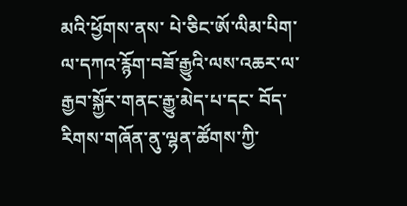མའི་ཕྱོགས་ནས་ པེ་ཅིང་ཨོ་ལིམ་པིག་ལ་དཀའ་རྙོག་བཟོ་རྒྱུའི་ལས་འཆར་ལ་རྒྱབ་སྐྱོར་གནང་རྒྱུ་མེད་པ་དང་ བོད་རིགས་གཞོན་ནུ་ལྷན་ཚོགས་ཀྱི་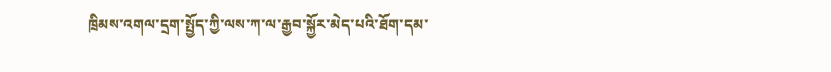ཁྲིམས་འགལ་དྲག་སྤྱོད་ཀྱི་ལས་ཀ་ལ་རྒྱབ་སྐྱོར་མེད་པའི་ཐོག་དམ་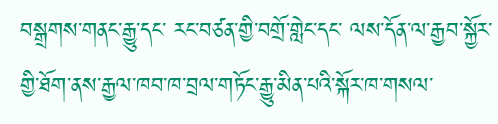བསྒྲགས་གནང་རྒྱུ་དང་ རང་བཙན་གྱི་བགྲོ་གླེང་དང་ ལས་དོན་ལ་རྒྱབ་སྐྱོར་གྱི་ཐོག་ནས་རྒྱལ་ཁབ་ཁ་བྲལ་གཏོང་རྒྱུ་མིན་པའི་སྐོར་ཁ་གསལ་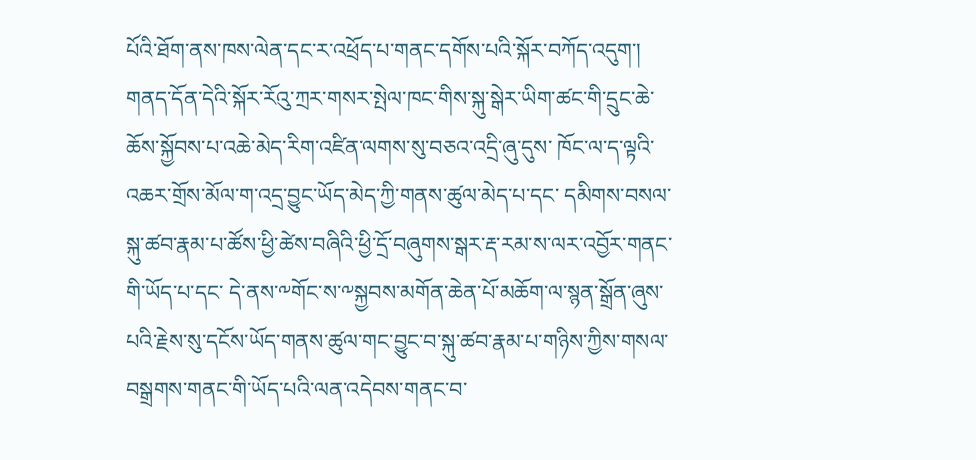པོའི་ཐོག་ནས་ཁས་ལེན་དང་ར་འཕྲོད་པ་གནང་དགོས་པའི་སྐོར་བཀོད་འདུག་།
གནད་དོན་དེའི་སྐོར་རོའུ་ཀྲར་གསར་སྤེལ་ཁང་གིས་སྐུ་སྒེར་ཡིག་ཚང་གི་དྲུང་ཆེ་ཆོས་སྐྱོབས་པ་འཆེ་མེད་རིག་འཛིན་ལགས་སུ་བཅའ་འདྲི་ཞུ་དུས་ ཁོང་ལ་ད་ལྟའི་འཆར་གྲོས་མོལ་ག་འདྲ་བྱུང་ཡོད་མེད་ཀྱི་གནས་ཚུལ་མེད་པ་དང་ དམིགས་བསལ་སྐུ་ཚབ་རྣམ་པ་ཚོས་ཕྱི་ཚེས་བཞིའི་ཕྱི་དྲོ་བཞུགས་སྒར་རྡ་རམ་ས་ལར་འབྱོར་གནང་གི་ཡོད་པ་དང་ དེ་ནས་༸གོང་ས་༸སྐྱབས་མགོན་ཆེན་པོ་མཆོག་ལ་སྙན་སྒྲོན་ཞུས་པའི་རྗེས་སུ་དངོས་ཡོད་གནས་ཚུལ་གང་བྱུང་བ་སྐུ་ཚབ་རྣམ་པ་གཉིས་ཀྱིས་གསལ་བསྒྲགས་གནང་གི་ཡོད་པའི་ལན་འདེབས་གནང་བ་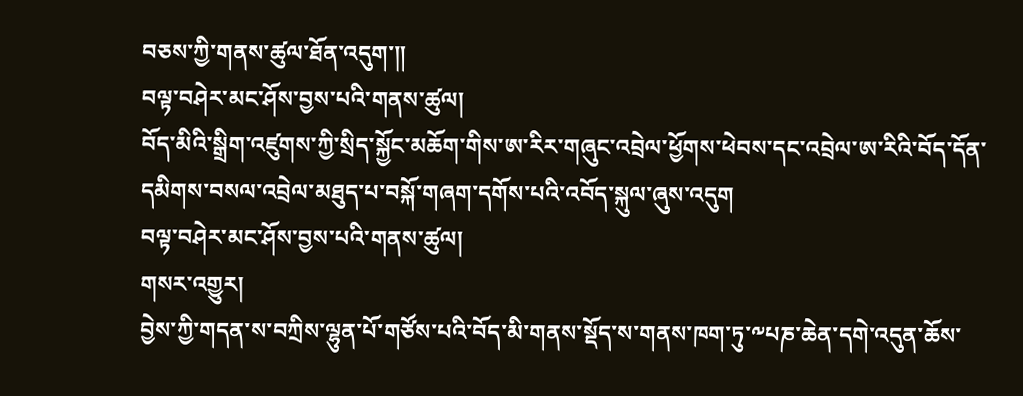བཅས་ཀྱི་གནས་ཚུལ་ཐོན་འདུག་༎
བལྟ་བཤེར་མང་ཤོས་བྱས་པའི་གནས་ཚུལ།
བོད་མིའི་སྒྲིག་འཛུགས་ཀྱི་སྲིད་སྐྱོང་མཆོག་གིས་ཨ་རིར་གཞུང་འབྲེལ་ཕྱོགས་ཕེབས་དང་འབྲེལ་ཨ་རིའི་བོད་དོན་དམིགས་བསལ་འབྲེལ་མཐུད་པ་བསྐོ་གཞག་དགོས་པའི་འབོད་སྐུལ་ཞུས་འདུག
བལྟ་བཤེར་མང་ཤོས་བྱས་པའི་གནས་ཚུལ།
གསར་འགྱུར།
བྱེས་ཀྱི་གདན་ས་བཀྲིས་ལྷུན་པོ་གཙོས་པའི་བོད་མི་གནས་སྡོད་ས་གནས་ཁག་ཏུ་༸པཎ་ཆེན་དགེ་འདུན་ཆོས་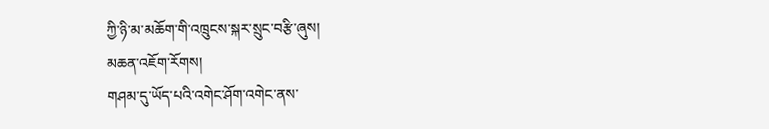ཀྱི་ཉི་མ་མཆོག་གི་འཁྲུངས་སྐར་སྲུང་བརྩི་ཞུས།
མཆན་འཇོག་རོགས།
གཤམ་དུ་ཡོད་པའི་འགེང་ཤོག་འགེང་ནས་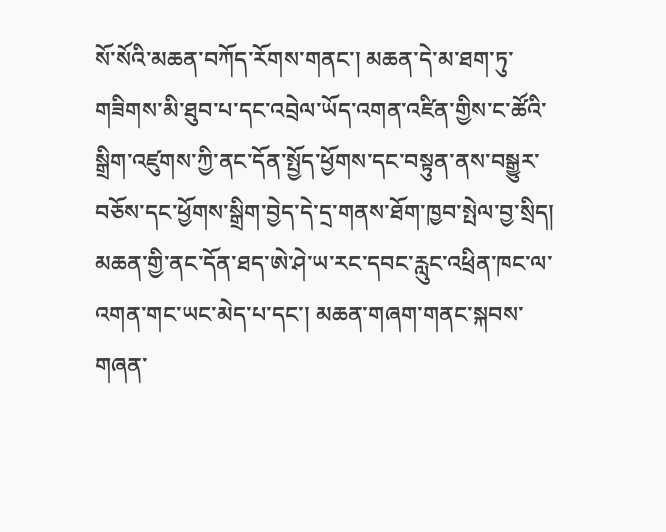སོ་སོའི་མཆན་བཀོད་རོགས་གནང་། མཆན་དེ་མ་ཐག་ཏུ་གཟིགས་མི་ཐུབ་པ་དང་འབྲེལ་ཡོད་འགན་འཛིན་གྱིས་ང་ཚོའི་སྒྲིག་འཛུགས་ཀྱི་ནང་དོན་སྤྱོད་ཕྱོགས་དང་བསྟུན་ནས་བསྒྱུར་བཅོས་དང་ཕྱོགས་སྒྲིག་བྱེད་དེ་དྲ་གནས་ཐོག་ཁྱབ་སྤེལ་བྱ་སྲིད། མཆན་གྱི་ནང་དོན་ཐད་ཨེ་ཤེ་ཡ་རང་དབང་རླུང་འཕྲིན་ཁང་ལ་འགན་གང་ཡང་མེད་པ་དང་། མཆན་གཞག་གནང་སྐབས་གཞན་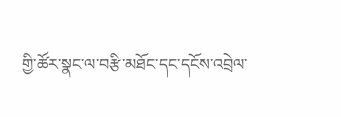གྱི་ཚོར་སྣང་ལ་བརྩི་མཐོང་དང་དངོས་འབྲེལ་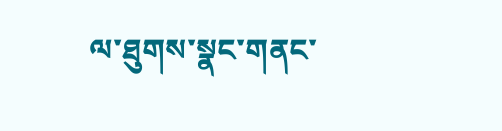ལ་ཐུགས་སྣང་གནང་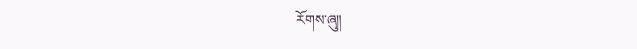རོགས་ཞུ༎